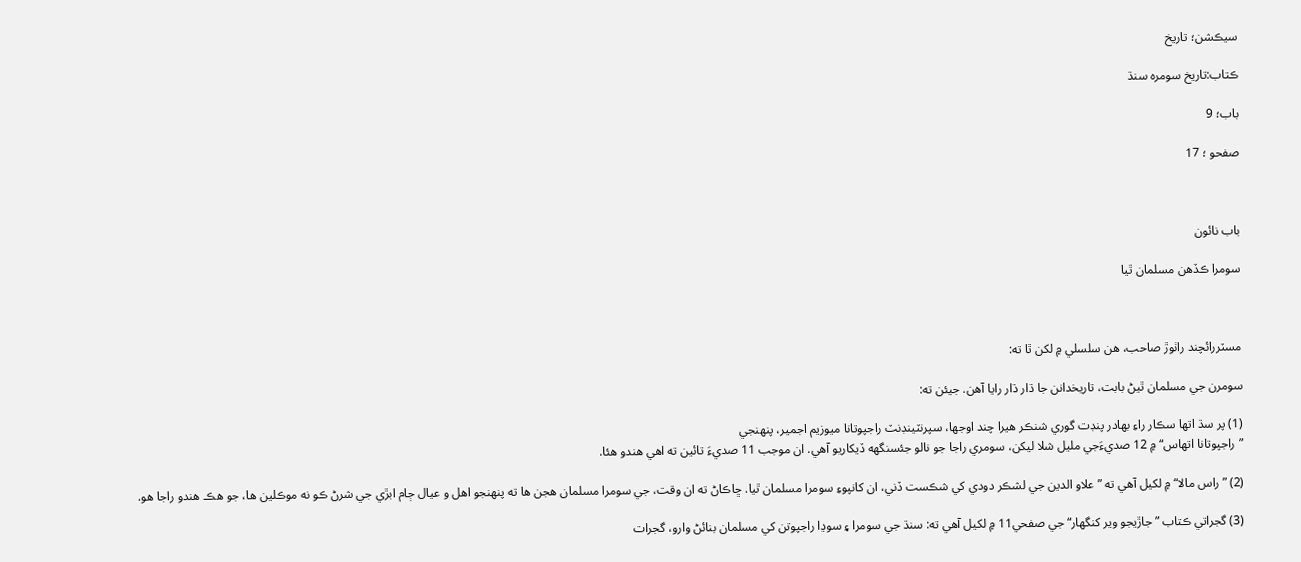سيڪشن؛ تاريخ

ڪتاب:تاريخ سومره سنڌ

باب؛ 9

صفحو ؛ 17



باب نائون

سومرا ڪڏهن مسلمان ٿيا



مسٽررائچند راٺوڙ صاحب، هن سلسلي ۾ لکن ٿا ته:

سومرن جي مسلمان ٿيڻ بابت، تاريخدانن جا ڌار ڌار رايا آهن. جيئن ته:

(1) پر سڌ اتها سڪار راءِ بهادر پنڊت گوري شنڪر هيرا چند اوجها، سپرنٽينڊنٽ راجپوتانا ميوزيم اجمير، پنهنجي
”راجپوتانا اتهاس“ ۾ 12 صديءَجي مليل شلا ليکن، سومري راجا جو نالو جئسنگهه ڏيکاريو آهي. ان موجب 11 صديءَ تائين ته اهي هندو هئا.

(2) ”راس مالا“ ۾ لکيل آهي ته ”علاو الدين جي لشڪر دودي کي شڪست ڏني، ان کانپوءِ سومرا مسلمان ٿيا. ڇاڪاڻ ته ان وقت، جي سومرا مسلمان هجن ها ته پنهنجو اهل و عيال ڄام ابڙي جي شرڻ ڪو نه موڪلين ها، جو هڪ هندو راجا هو.

(3) گجراتي ڪتاب ”جاڙيجو وير کنگهار“ جي صفحي11 ۾ لکيل آهي ته: سنڌ جي سومرا ۽ سوڍا راجپوتن کي مسلمان بنائڻ وارو، گجرات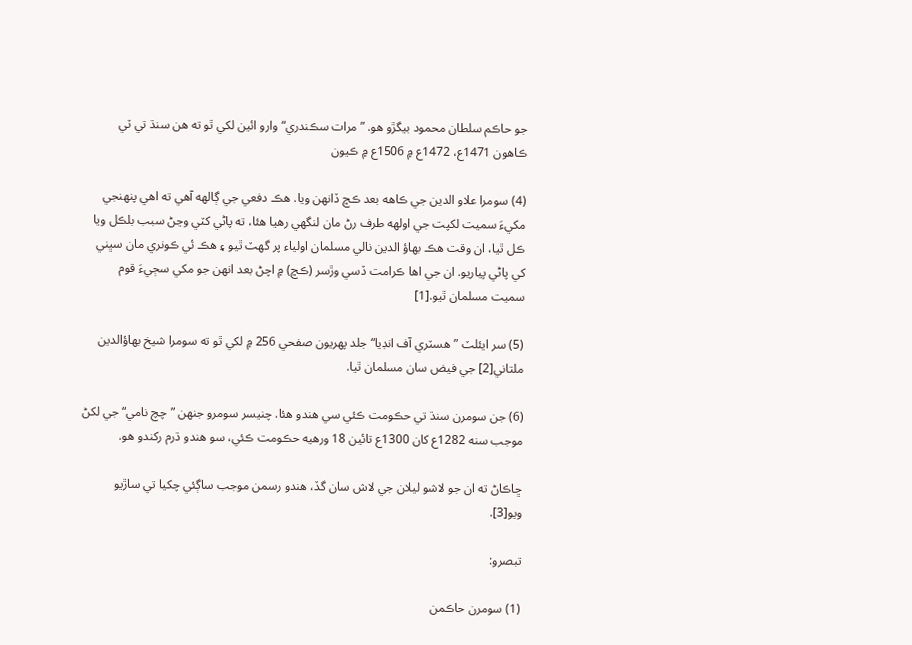جو حاڪم سلطان محمود بيگڙو هو. ”مرات سڪندري“ وارو ائين لکي ٿو ته هن سنڌ تي ٽي ڪاهون 1471ع، 1472ع ۾ 1506ع ۾ ڪيون

(4) سومرا علاو الدين جي ڪاهه بعد ڪڇ ڏانهن ويا. هڪ دفعي جي ڳالهه آهي ته اهي پنهنجي مکيءَ سميت لکپت جي اولهه طرف رڻ مان لنگهي رهيا هئا، ته پاڻي کٽي وڃڻ سبب بلڪل ويا ڪل ٿيا، ان وقت هڪ بهاؤ الدين نالي مسلمان اولياء پر گهٽ ٿيو ۽ هڪ ئي ڪونري مان سڀني کي پاڻي پياريو. ان جي اها ڪرامت ڏسي وڙسر (ڪڇ) ۾ اچڻ بعد انهن جو مکي سڄيءَ قوم سميت مسلمان ٿيو.[1]

(5) سر ايئلٽ ”هسٽري آف انڊيا“ جلد پهريون صفحي 256 ۾ لکي ٿو ته سومرا شيخ بهاؤالدين ملتاني[2] جي فيض سان مسلمان ٿيا.

(6) جن سومرن سنڌ تي حڪومت ڪئي سي هندو هئا. چنيسر سومرو جنهن ”چچ نامي“ جي لکڻ موجب سنه 1282ع کان 1300ع تائين 18 ورهيه حڪومت ڪئي، سو هندو ڌرم رکندو هو.

ڇاڪاڻ ته ان جو لاشو ليلان جي لاش سان گڏ، هندو رسمن موجب ساڳئي چکيا تي ساڙيو ويو[3].

تبصرو:

(1) سومرن حاڪمن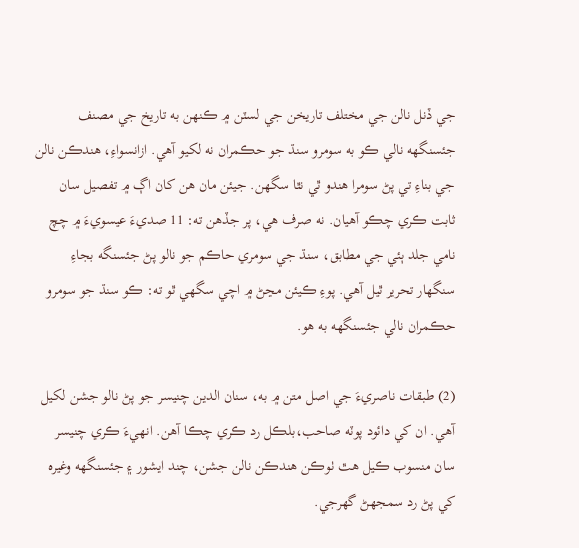جي ڏنل نالن جي مختلف تاريخن جي لسٽن ۾ ڪنهن به تاريخ جي مصنف جئسنگهه نالي ڪو به سومرو سنڌ جو حڪمران نه لکيو آهي. ازانسواءِ، هندڪن نالن جي بناءِ تي پڻ سومرا هندو ٿي نٿا سگهن. جيئن مان هن کان اڳ ۾ تفصيل سان ثابت ڪري چڪو آهيان. نه صرف هي، پر جڏهن ته: 11 صديءَ عيسويءَ ۾ چچ نامي جلد ٻئي جي مطابق، سنڌ جي سومري حاڪم جو نالو پڻ جئسنگه بجاءِ سنگهار تحرير ٿيل آهي. پوءِ ڪيئن مڃڻ ۾ اچي سگهي ٿو ته: ڪو سنڌ جو سومرو حڪمران نالي جئسنگهه به هو.

(2) طبقات ناصريءَ جي اصل متن ۾ به، سنان الدين چنيسر جو پڻ نالو جشن لکيل آهي. ان کي دائود پوٽه صاحب،بلڪل رد ڪري چڪا آهن. انهيءَ ڪري چنيسر سان منسوب ڪيل هٿ ٺوڪن هندڪن نالن جشن، چند ايشور ۽ جئسنگهه وغيره کي پڻ رد سمجهڻ گهرجي.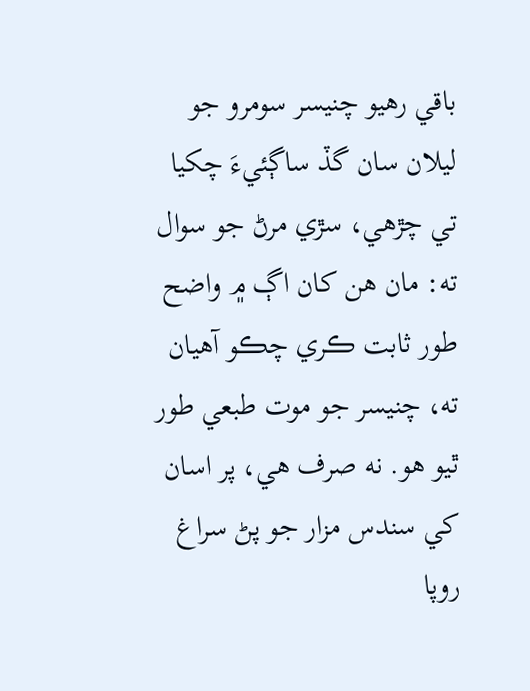باقي رهيو چنيسر سومرو جو ليلان سان گڏ ساڳئيءَ چکيا تي چڙهي، سڙي مرڻ جو سوال ته: مان هن کان اڳ ۾ واضح طور ثابت ڪري چڪو آهيان ته، چنيسر جو موت طبعي طور ٿيو هو. نه صرف هي، پر اسان کي سندس مزار جو پڻ سراغ روپا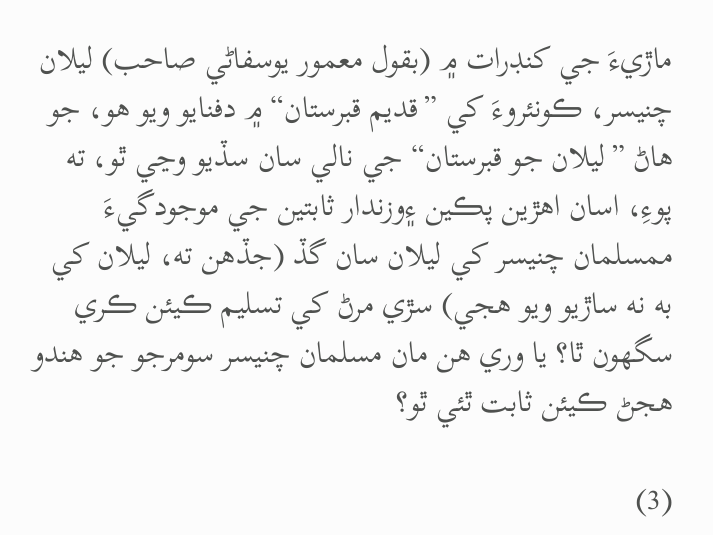ماڙيءَ جي کنڊرات ۾ (بقول معمور يوسفاڻي صاحب) ليلان چنيسر، ڪونئروءَ کي ”قديم قبرستان“ ۾ دفنايو ويو هو، جو هاڻ ”ليلان جو قبرستان“ جي نالي سان سڏيو وڃي ٿو، ته پوءِ، اسان اهڙين پڪين ۽وزندار ثابتين جي موجودگيءَ ممسلمان چنيسر کي ليلان سان گڏ (جڏهن ته، ليلان کي به نه ساڙيو ويو هجي) سڙي مرڻ کي تسليم ڪيئن ڪري سگهون ٿا؟ يا وري هن مان مسلمان چنيسر سومرجو جو هندو هجڻ ڪيئن ثابت ٿئي ٿو؟

(3)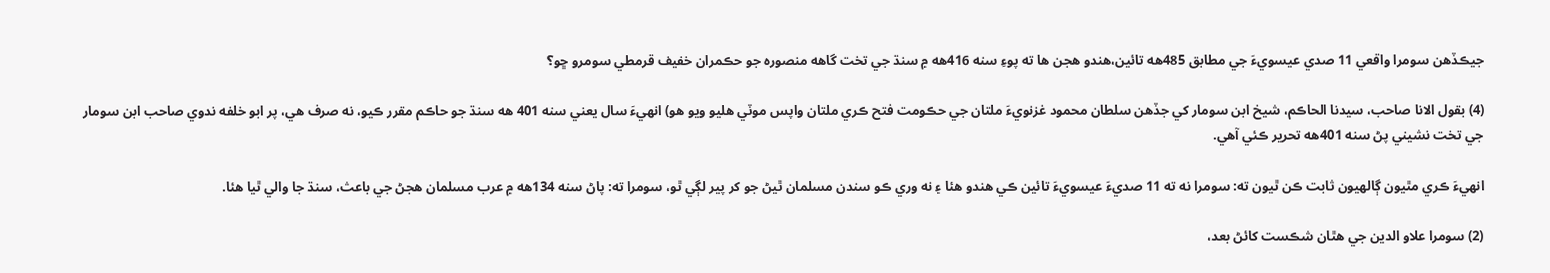جيڪڏهن سومرا واقعي 11 صدي عيسويءَ جي مطابق 485هه تائين،هندو هجن ها ته پوءِ سنه 416هه ۾ سنڌ جي تخت گاهه منصوره جو حڪمران خفيف قرمطي سومرو ڇو؟

(4) بقول الانا صاحب، سيدنا الحاڪم، شيخ ابن سومار کي جڏهن سلطان محمود غزنويءَ ملتان جي حڪومت فتح ڪري ملتان واپس موٽي هليو ويو هو) انهيءَ سال يعني سنه 401 هه سنڌ جو حاڪم مقرر ڪيو، نه صرف هي، پر ابو خلفه ندوي صاحب ابن سومار جي تخت نشيني پڻ سنه 401هه تحرير ڪئي آهي.

انهيءَ ڪري مٿيون ڳالهيون ثابت ڪن ٿيون ته: سومرا نه ته 11 صديءَ عيسويءَ تائين ڪي هندو هئا ۽ نه وري ڪو سندن مسلمان ٿيڻ جو کر پير لڳي ٿو، سومرا ته: پاڻ سنه 134هه ۾ عرب مسلمان هجڻ جي باعث، سنڌ جا والي ٿيا هئا.

(2) سومرا علاو الدين جي هٿان شڪست کائڻ بعد،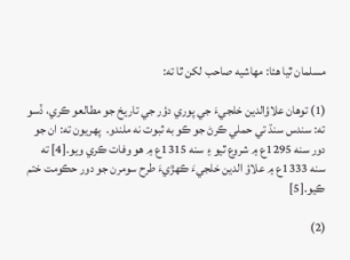مسلمان ٿيا هئا: مهاشيه صاحب لکن ٿا ته:

(1) توهان علاؤالدين خلجيءَ جي پوري دؤر جي تاريخ جو مطالعو ڪري، ڏسو ته: سندس سنڌ تي حملي ڪرڻ جو ڪو به ثبوت نه ملندو.  پهريون ته: ان جو دور سنه 1295ع ۾ شروع ٿيو ۽ سنه 1315ع ۾ هو وفات ڪري ويو.[4] ته سنه 1333ع ۾ علاؤ الدين خلجيءَ ڪهڙيءَ طرح سومرن جو دور حڪومت ختم ڪيو.[5]

(2)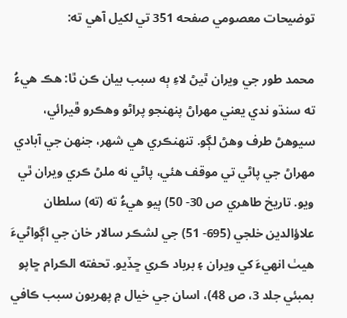توضيحات معصومي صفحه 351 تي لکيل آهي ته:

محمد طور جي ويران ٿيڻ لاءِ ٻه سبب بيان ڪن ٿا: هڪ هيءُ ته سنڌو ندي يعني مهراڻ پنهنجو پراڻو وهڪرو ڦيرائي، سيوهڻ طرف وهڻ لڳو. تنهنڪري هي شهر، جنهن جي آبادي مهراڻ جي پاڻي تي موقف هئي، پاڻي نه ملڻ ڪري ويران ٿي ويو. تاريخ طاهري ص 30- 50) ٻيو هيءُ ته (ته) سلطان علاؤالدين خلجي (695- 51) جي لشڪر سالار خان جي اڳواڻيءَ هيٺ انهيءَ کي ويران ۽ برباد ڪري ڇڏيو. تحفته الڪرام ڇاپو بمبئي جلد 3، ص 48)، اسان جي خيال ۾ پهريون سبب ڪافي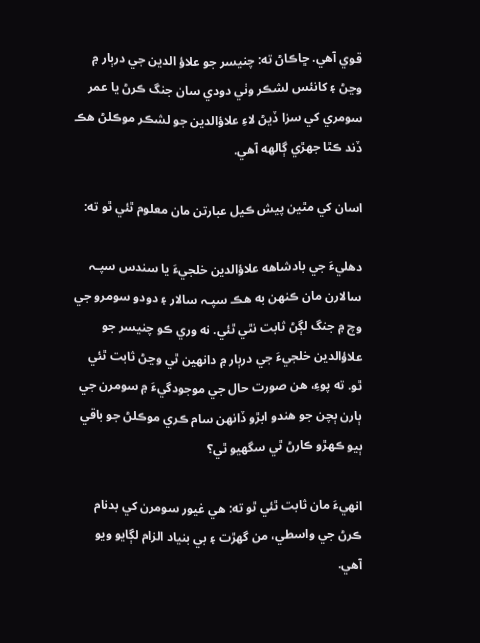قوي آهي. ڇاڪاڻ ته: چنيسر جو علاؤ الدين جي درٻار ۾ وڃڻ ۽ کانئس لشڪر وٺي دودي سان جنگ ڪرڻ يا عمر سومري کي سزا ڏيڻ لاءِ علاؤالدين جو لشڪر موڪلڻ هڪ ڏند ڪٿا جهڙي ڳالهه آهي.

اسان کي مٿين پيش ڪيل عبارتن مان معلوم ٿئي ٿو ته:

دهليءَ جي بادشاهه علاؤالدين خلجيءَ يا سندس سپـہ سالارن مان ڪنهن به هڪ سپـہ سالار ۽ دودو سومرو جي وچ ۾ جنگ لڳڻ ثابت نٿي ٿئي. نه وري ڪو چنيسر جو علاؤالدين خلجيءَ جي درٻار ۾ دانهين ٿي وڃڻ ثابت ٿئي ٿو. ته پوءِ، هن صورت حال جي موجودگيءَ ۾ سومرن جي ٻارن ٻچن جو هندو ابڙو ڏانهن سام ڪري موڪلڻ جو باقي ٻيو ڪهڙو ڪارڻ ٿي سگهيو ٿي؟

انهيءَ مان ثابت ٿئي ٿو ته: هي غيور سومرن کي بدنام ڪرڻ جي واسطي، من گهڙت ۽ بي بنياد الزام لڳايو ويو آهي.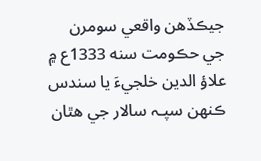جيڪڏهن واقعي سومرن جي حڪومت سنه 1333ع ۾ علاؤ الدين خلجيءَ يا سندس ڪنهن سپـہ سالار جي هٿان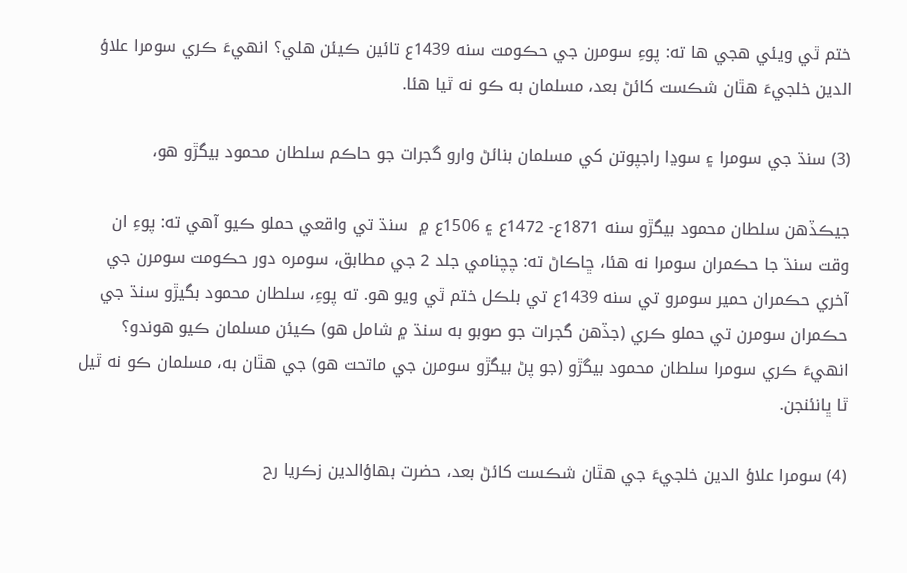ختم ٿي ويئي هجي ها ته: پوءِ سومرن جي حڪومت سنه 1439ع تائين ڪيئن هلي؟ انهيءَ ڪري سومرا علاؤ الدين خلجيءَ هٿان شڪست کائڻ بعد، مسلمان به ڪو نه ٿيا هئا.

(3) سنڌ جي سومرا ۽ سوڍا راجپوتن کي مسلمان بنائڻ وارو گجرات جو حاڪم سلطان محمود بيگڙو هو،

جيڪڏهن سلطان محمود بيگڙو سنه 1871ع- 1472ع ۽ 1506ع ۾  سنڌ تي واقعي حملو ڪيو آهي ته: پوءِ ان وقت سنڌ جا حڪمران سومرا نه هئا، ڇاڪاڻ ته: چچنامي جلد 2 جي مطابق، سومره دور حڪومت سومرن جي آخري حڪمران حمير سومرو تي سنه 1439ع تي بلڪل ختم ٿي ويو هو. ته پوءِ، سلطان محمود بگيڙو سنڌ جي حڪمران سومرن تي حملو ڪري (جڏهن گجرات جو صوبو به سنڌ ۾ شامل هو) ڪيئن مسلمان ڪيو هوندو؟ انهيءَ ڪري سومرا سلطان محمود بيگڙو (جو پڻ بيگڙو سومرن جي ماتحت هو) جي هٿان به، مسلمان ڪو نه ٿيل ٿا ڀانئنجن.

(4) سومرا علاؤ الدين خلجيءَ جي هٿان شڪست کائڻ بعد، حضرت بهاؤالدين زڪريا رح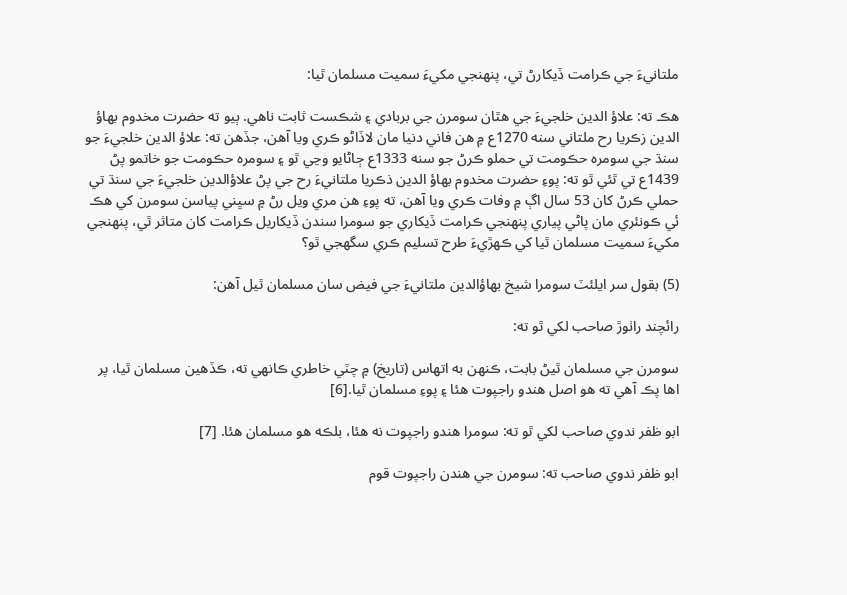ملتانيءَ جي ڪرامت ڏيکارڻ تي، پنهنجي مکيءَ سميت مسلمان ٿيا:

هڪ ته: علاؤ الدين خلجيءَ جي هٿان سومرن جي بربادي ۽ شڪست ثابت ناهي. ٻيو ته حضرت مخدوم بهاؤ الدين زڪريا رح ملتاني سنه 1270ع ۾ هن فاني دنيا مان لاڏاڻو ڪري ويا آهن، جڏهن ته: علاؤ الدين خلجيءَ جو سنڌ جي سومره حڪومت تي حملو ڪرڻ جو سنه 1333ع ڄاڻايو وڃي ٿو ۽ سومره حڪومت جو خاتمو پڻ 1439ع تي ٿئي ٿو ته: پوءِ حضرت مخدوم بهاؤ الدين ذڪريا ملتانيءَ رح جي پڻ علاؤالدين خلجيءَ جي سنڌ تي حملي ڪرڻ کان 53 سال اڳ ۾ وفات ڪري ويا آهن، ته پوءِ هن مري ويل رڻ ۾ سڀني پياسن سومرن کي هڪ ئي ڪونئري مان پاڻي پياري پنهنجي ڪرامت ڏيکاري جو سومرا سندن ڏيکاريل ڪرامت کان متاثر ٿي، پنهنجي مکيءَ سميت مسلمان ٿيا کي ڪهڙيءَ طرح تسليم ڪري سگهجي ٿو؟

(5) بقول سر ايلئٽ سومرا شيخ بهاؤالدين ملتانيءَ جي فيض سان مسلمان ٿيل آهن:

رائچند راٺوڙ صاحب لکي ٿو ته:

سومرن جي مسلمان ٿيڻ بابت، ڪنهن به اتهاس (تاريخ) ۾ چٽي خاطري ڪانهي ته، ڪڏهين مسلمان ٿيا، پر اها پڪ آهي ته هو اصل هندو راجپوت هئا ۽ پوءِ مسلمان ٿيا.[6]

ابو ظفر ندوي صاحب لکي ٿو ته: سومرا هندو راجپوت نه هئا، بلڪه هو مسلمان هئا. [7]

ابو ظفر ندوي صاحب ته: سومرن جي هندن راجپوت قوم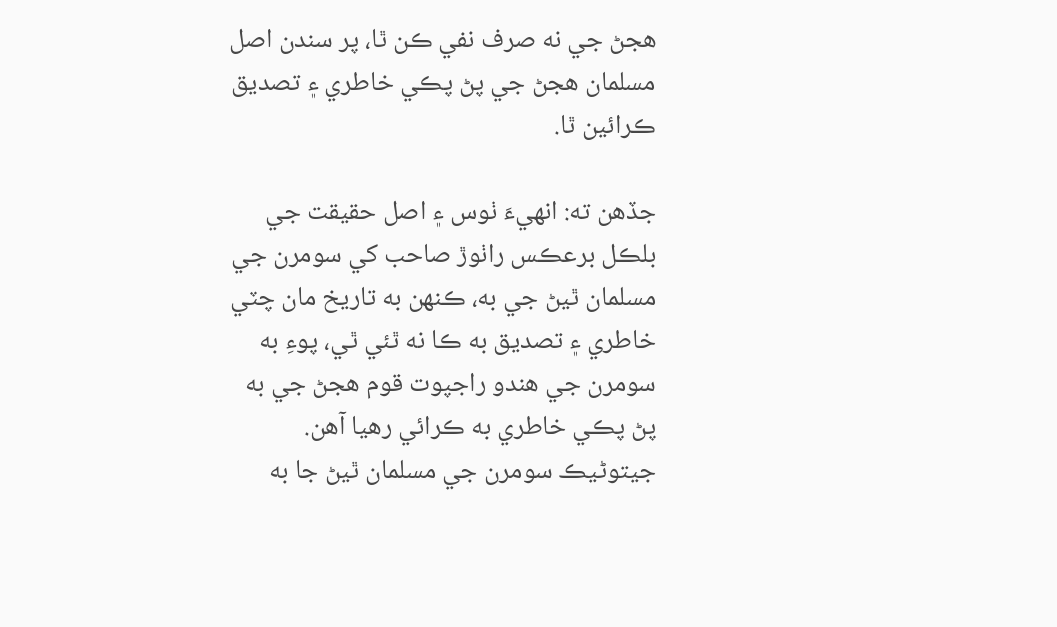هجڻ جي نه صرف نفي ڪن ٿا، پر سندن اصل مسلمان هجڻ جي پڻ پڪي خاطري ۽ تصديق ڪرائين ٿا.

جڏهن ته: انهيءَ ٺوس ۽ اصل حقيقت جي بلڪل برعڪس راٺوڙ صاحب کي سومرن جي مسلمان ٿيڻ جي به، ڪنهن به تاريخ مان چٽي خاطري ۽ تصديق به ڪا نه ٿئي ٿي، پوءِ به سومرن جي هندو راجپوت قوم هجڻ جي به پڻ پڪي خاطري به ڪرائي رهيا آهن. جيتوڻيڪ سومرن جي مسلمان ٿيڻ جا به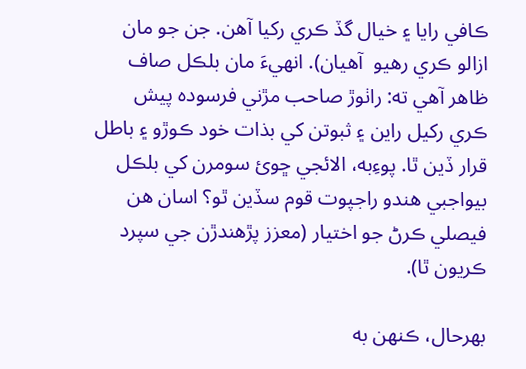ڪافي رايا ۽ خيال گڏ ڪري رکيا آهن. جن جو مان ازالو ڪري رهيو  آهيان). انهيءَ مان بلڪل صاف ظاهر آهي ته: راٺوڙ صاحب مڙني فرسوده پيش ڪري رکيل راين ۽ ثبوتن کي بذات خود ڪوڙو ۽ باطل قرار ڏين ٿا. پوءِبه، الائجي ڇوئ سومرن کي بلڪل بيواجبي هندو راجپوت قوم سڏين ٿو؟ اسان هن فيصلي ڪرڻ جو اختيار (معزز پڙهندڙن جي سپرد ڪريون ٿا).

بهرحال، ڪنهن به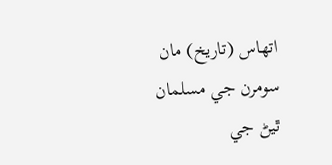اتهاس (تاريخ) مان سومرن جي مسلمان ٿيڻ جي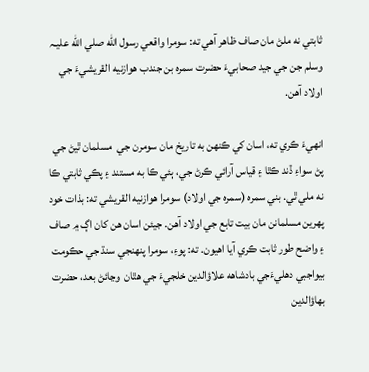ثابتي نه ملڻ مان صاف ظاهر آهي ته: سومرا واقعي رسول الله صلي الله عليـہ وسلم جن جي جيد صحابيءَ حضرت سمره بن جندب هوازنيه القريشيءَ جي اولاد آهن.

انهيءَ ڪري ته، اسان کي ڪنهن به تاريخ مان سومرن جي  مسلمان ٿيڻ جي پڻ سواءِ ڏند ڪٿا ۽ قياس آرائي ڪرڻ جي، ٻئي ڪا به مستند ۽ پڪي ثابتي ڪا نه ملي ٿي. بني سمره (سمره جي اولاد) سومرا هوازنيه القريشي ته: بذات خود پهرين مسلمانن مان بيت تابع جي اولاد آهن. جيئن اسان هن کان اڳ ۾ صاف ۽ واضح طور ثابت ڪري آيا اهيون. ته: پوءِ، سومرا پنهنجي سنڌ جي حڪومت بيواجبي دهليءَجي بادشاهه علاؤالدين خلجيءَ جي هٿان  وڃائڻ بعد، حضرت بهاؤالدين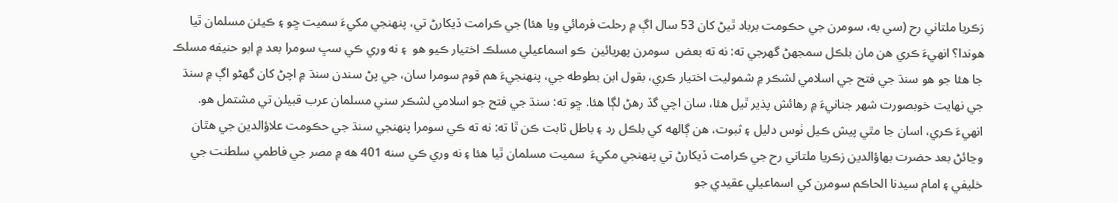زڪريا ملتاني رح (سي به، سومرن جي حڪومت برباد ٿيڻ کان 53 سال اڳ ۾ رحلت فرمائي ويا هئا) جي ڪرامت ڏيکارڻ تي، پنهنجي مکيءَ سميت ڇو ۽ ڪيئن مسلمان ٿيا هوندا؟ انهيءَ ڪري هن مان بلڪل سمجهڻ گهرجي ته: نه ته بعض  سومرن پهريائين  ڪو اسماعيلي مسلڪ اختيار ڪيو هو  ۽ نه وري ڪي سڀ سومرا بعد ۾ ابو حنيفه مسلڪ جا هئا جو هو سنڌ جي فتح جي اسلامي لشڪر ۾ شموليت اختيار ڪري، بقول ابن بطوطه جي، پنهنجيءَ هم قوم سومرا سان، جي پڻ سندن سنڌ ۾ اچڻ کان گهڻو اڳ ۾ سنڌ جي نهايت خوبصورت شهر جنانيءَ ۾ رهائش پذير ٿيل هئا، سان اچي گڏ رهڻ لڳا هئا. ڇو ته: سنڌ جي فتح جو اسلامي لشڪر سني مسلمان عرب قبيلن تي مشتمل هو. انهيءَ ڪري، اسان جا مٿي پيش ڪيل ٺوس دليل ۽ ثبوت، هن ڳالهه کي بلڪل رد ۽ باطل ثابت ڪن ٿا ته: نه ته ڪي سومرا پنهنجي سنڌ جي حڪومت علاؤالدين جي هٿان وڃائڻ بعد حضرت بهاؤالدين زڪريا ملتاني رح جي ڪرامت ڏيکارڻ تي پنهنجي مکيءَ  سميت مسلمان ٿيا هئا ۽ نه وري ڪي سنه 401 هه ۾ مصر جي فاطمي سلطنت جي خليفي ۽ امام سيدنا الحاڪم سومرن کي اسماعيلي عقيدي جو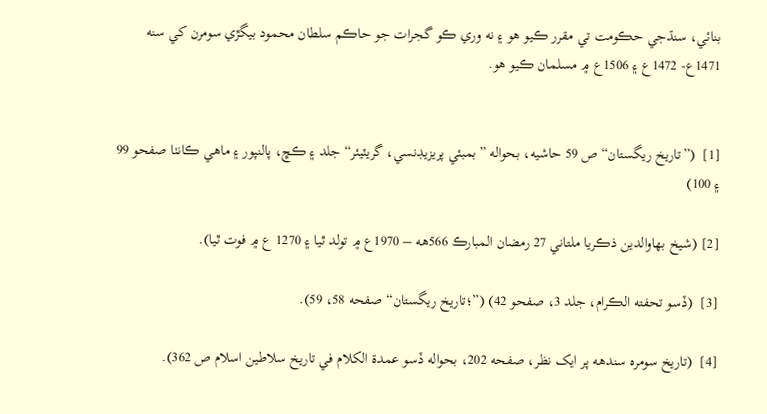بنائي، سنڌجي حڪومت تي مقرر ڪيو هو ۽ نه وري ڪو گجرات جو حاڪم سلطان محمود بيگڙي سومرن کي سنه 1471ع- 1472ع ۽ 1506ع ۾ مسلمان ڪيو هو.


[1]  (”تاريخ ريگستان“ ص 59 حاشيه، بحواله ”بمبئي پريزيڊنسي، گريٽيئر“ جلد ۽ ڪڇ، پالنپور ۽ ماهي ڪانٺا صفحو 99 ۽ 100)

[2] (شيخ بهاوالدين ذڪريا ملتاني 27 رمضان المبارڪ 566هه – 1970ع ۾ تولد ٿيا ۽ 1270 ع ۾ فوت ٿيا).

[3]  (ڏسو تحفته الڪرام، جلد 3، صفحو 42) (”؛تاريخ ريگستان“ صفحه 58، 59).

[4]  (تاريخ سومره سندهه پر ايک نظر، صفحه 202، بحواله ڏسو عمدة الکلام في تاريخ سلاطين اسلام ص 362).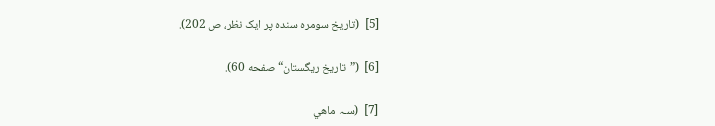[5]  (تاريخ سومره سنده پر ايک نظر، ص 202).

[6]  (”تاريخ ريگستان“ صفحه 60).

[7]  (سـہ ماهي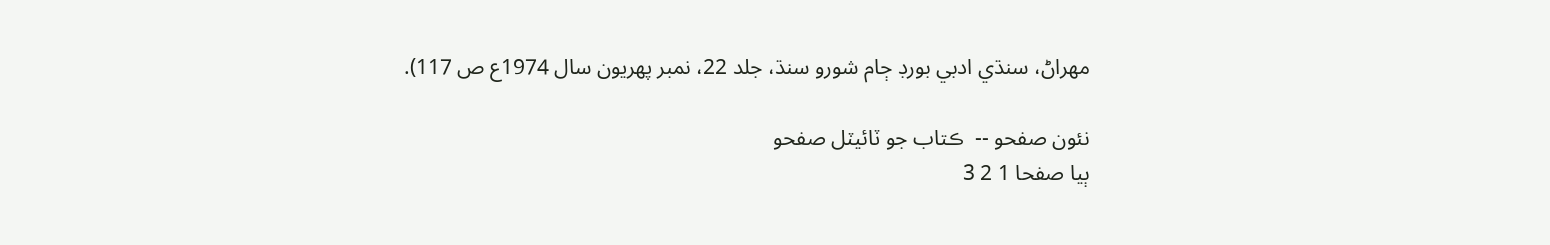مهراڻ، سنڌي ادبي بورڊ ڄام شورو سنڌ، جلد 22، نمبر پهريون سال 1974ع ص 117).

نئون صفحو --  ڪتاب جو ٽائيٽل صفحو
ٻيا صفحا 1 2 3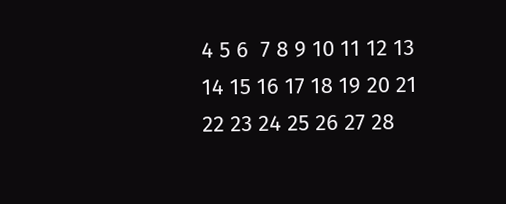4 5 6  7 8 9 10 11 12 13 14 15 16 17 18 19 20 21 22 23 24 25 26 27 28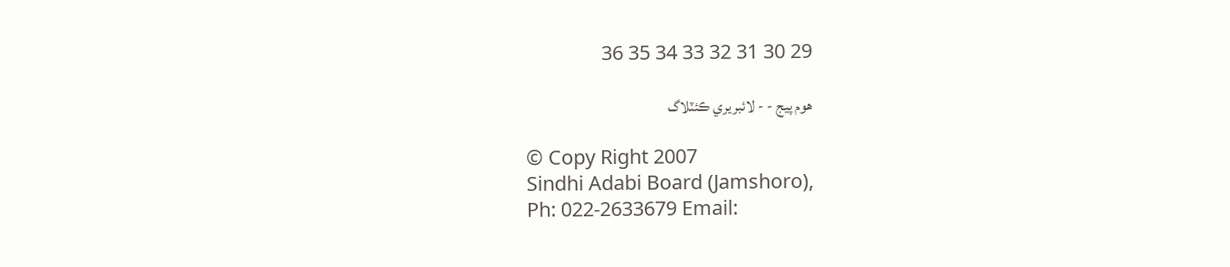29 30 31 32 33 34 35 36

هوم پيج - - لائبريري ڪئٽلاگ

© Copy Right 2007
Sindhi Adabi Board (Jamshoro),
Ph: 022-2633679 Email: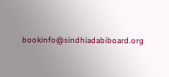bookinfo@sindhiadabiboard.org